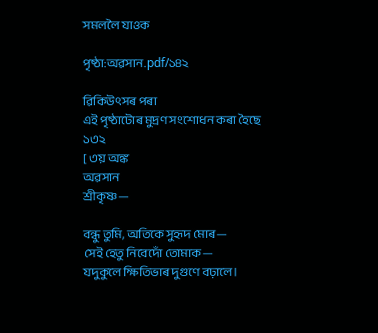সমললৈ যাওক

পৃষ্ঠা:অৱসান.pdf/১৪২

ৱিকিউৎসৰ পৰা
এই পৃষ্ঠাটোৰ মুদ্ৰণ সংশোধন কৰা হৈছে
১৩২
[ ৩য় অঙ্ক
অৱসান
শ্ৰীকৃষ্ণ—

বন্ধু তুমি, অতিকে সুহৃদ মোৰ—
সেই হেতু নিবেদোঁ তোমাক—
যদুকুলে ক্ষিতিভাৰ দুগুণে বঢ়ালে।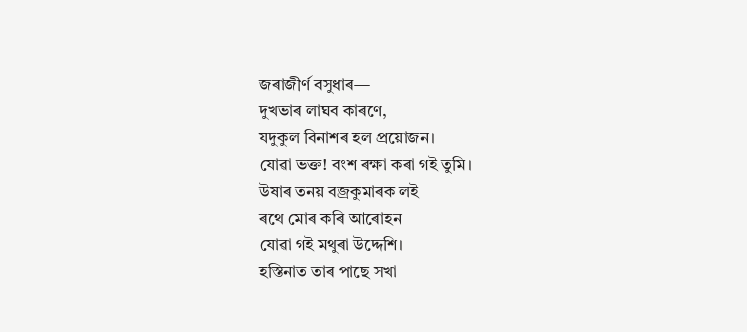জৰাজীৰ্ণ বসুধাৰ—
দুখভাৰ লাঘব কাৰণে,
যদুকুল বিনাশৰ হল প্ৰয়োজন।
যোৱা ভক্ত! বংশ ৰক্ষা কৰা গই তুমি।
উষাৰ তনয় বজ্ৰকুমাৰক লই
ৰথে মোৰ কৰি আৰোহন
যোৱা গই মথুৰা উদ্দেশি।
হস্তিনাত তাৰ পাছে সখা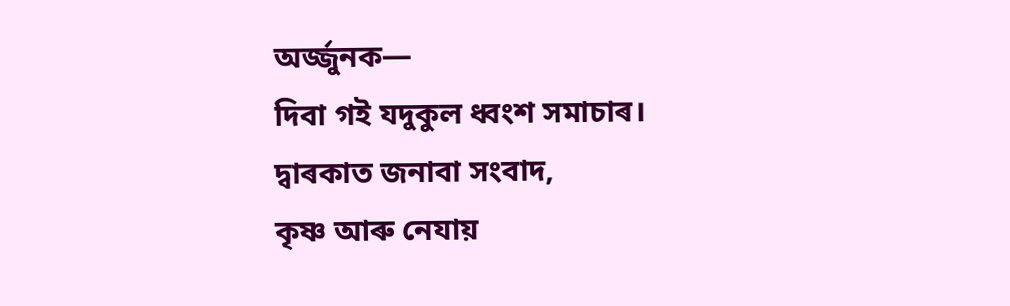অৰ্জ্জুনক—
দিবা গই যদুকুল ধ্বংশ সমাচাৰ।
দ্বাৰকাত জনাবা সংবাদ,
কৃষ্ণ আৰু নেযায়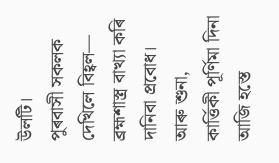উলটি।
পুৰবাসী সকলক দেখিলে বিহ্বল—
ব্ৰহ্মশাস্ত্ৰ বাখ্যা কৰি দানিবা প্ৰবোধ।
আৰু শুনা,
কাৰ্ত্তিকী পূৰ্ণিমা দিনা
আজি হস্তে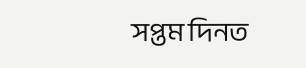সপ্তম দিনত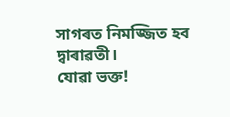সাগৰত নিমজ্জিত হব দ্বাৰাৱতী।
যোৱা ভক্ত!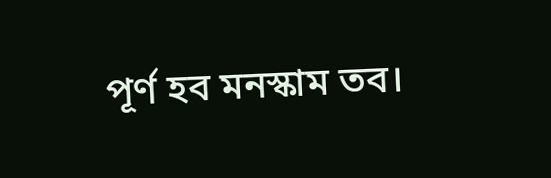পূৰ্ণ হব মনস্কাম তব।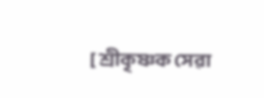[ শ্ৰীকৃষ্ণক সেৱা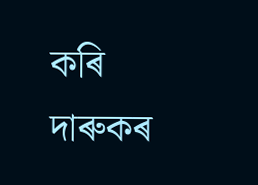কৰি দাৰুকৰ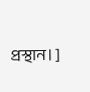প্ৰস্থান। ]